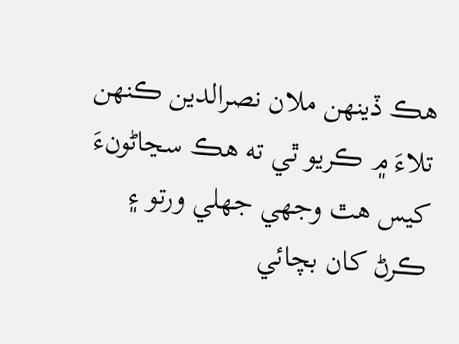هڪ ڏينهن ملان نصرالدين ڪنهن تلاءَ ۾ ڪريو ٿي ته هڪ سڃاڻونءَ کيس هٿ وجهي جهلي ورتو ۽ ڪرڻ کان بچائي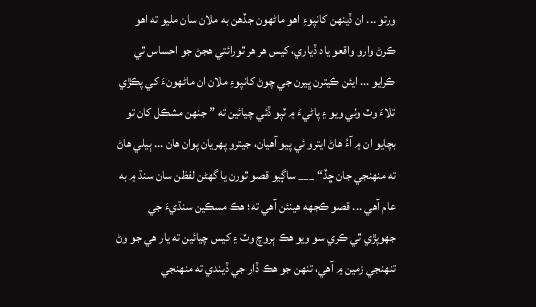ورتو ... ان ڏينهن کانپوءِ اهو ماڻهون جڏهن به ملان سان مليو ته اهو ڪرڻ وارو واقعو ياد ڏياري، کيس هر هر ٿورائتي هجڻ جو احساس ٿي ڪرايو ... ايئن ڪيترن ڀيرن جي چوڻ کانپوءِ ملان ان ماڻهونءَ کي پڪڙي تلاءَ وٽ وٺي ويو ۽ پاڻيءَ ۾ ٽپو ڏئي چيائين ته ” جنهن مشڪل کان تو بچايو ان ۾ آءُ هاڻ ايترو ئي پيو آهيان، جيترو پهريان پوان هان ... ٻيلي هاڻ ته منهنجي جان ڇڏ“ ___ ساڳيو قصو ٿورن يا گهڻن لفظن سان سنڌ ۾ به عام آهي ... قصو ڪجهه هينئن آهي ته؛ هڪ مسڪين سنڌيءَ جي جهوپڙي ٿي ڪري سو ويو هڪ ٻروچ وٽ ۽ کيس چيائين ته يار هي جو وڻ تنهنجي زمين ۾ آهي، تنهن جو هڪ ڏار جي ڏيندي ته منهنجي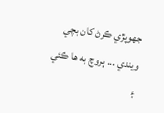جهوپڙي ڪرڻ کان بچي ويندي ... ٻروچ به ها ڪئي ۽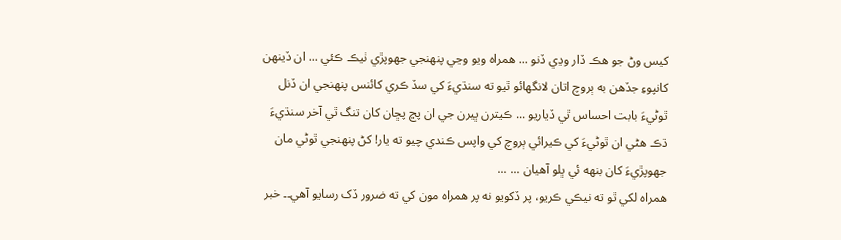کيس وڻ جو هڪ ڏار وڍي ڏنو ... همراه ويو وڃي پنهنجي جهوپڙي ٺيڪ ڪئي ... ان ڏينهن کانپوءِ جڏهن به ٻروچ اتان لانگهائو ٿيو ته سنڌيءَ کي سڏ ڪري کائنس پنهنجي ان ڏنل ٿوڻيءَ بابت احساس ٿي ڏياريو ... ڪيترن ڀيرن جي ان پڇ پڇان کان تنگ ٿي آخر سنڌيءَ ڌڪ هڻي ان ٿوڻيءَ کي ڪيرائي ٻروچ کي واپس ڪندي چيو ته يار! کڻ پنهنجي ٿوڻي مان جهوپڙيءَ کان بنهه ئي ڀلو آهيان ... ...
همراه لکي ٿو ته نيڪي ڪريو، پر ڏکويو نه پر همراه مون کي ته ضرور ڏک رسايو آهي۔۔ خبر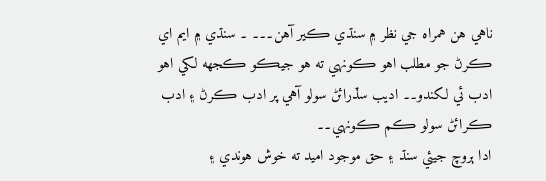ناهي هن همراه جي نظر ۾ سنڌي ڪير آهن۔۔۔ ۔ سنڌي ۾ ايم اي ڪرڻ جو مطلب اهو ڪونهي ته هو جيڪو ڪجهه لکي اهو ادب ئي لکندو۔۔ اديب سڏرائڻ سولو آهي پر ادب ڪرڻ ۽ ادب ڪرائڻ سولو ڪم ڪونهي۔۔
ادا ٻروچ جيئي سنڌ ۽ حق موجود اميد ته خوش هوندي ۽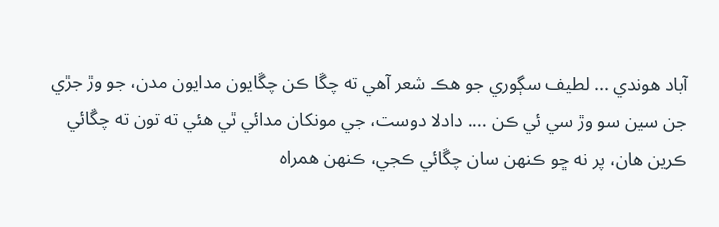آباد هوندي ... لطيف سڳوري جو هڪ شعر آهي ته چڱا ڪن چڱايون مدايون مدن، جو وڙ جڙي جن سين سو وڙ سي ئي ڪن .... دادلا دوست، جي مونکان مدائي ٿي هئي ته تون ته چڱائي ڪرين هان، پر نه ڇو ڪنهن سان چڱائي ڪجي، ڪنهن همراه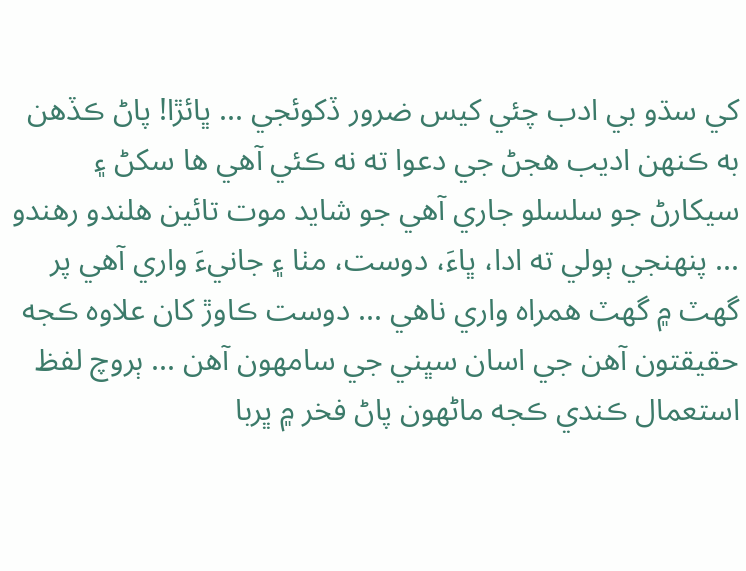کي سڌو بي ادب چئي کيس ضرور ڏکوئجي ... ڀائڙا! پاڻ ڪڏهن به ڪنهن اديب هجڻ جي دعوا ته نه ڪئي آهي ها سکڻ ۽ سيکارڻ جو سلسلو جاري آهي جو شايد موت تائين هلندو رهندو ... پنهنجي ٻولي ته ادا، ڀاءَ، دوست، مٺا ۽ جانيءَ واري آهي پر گهٽ ۾ گهٽ همراه واري ناهي ... دوست ڪاوڙ کان علاوه ڪجه حقيقتون آهن جي اسان سڀني جي سامهون آهن ... ٻروچ لفظ استعمال ڪندي ڪجه ماڻهون پاڻ فخر ۾ ڀربا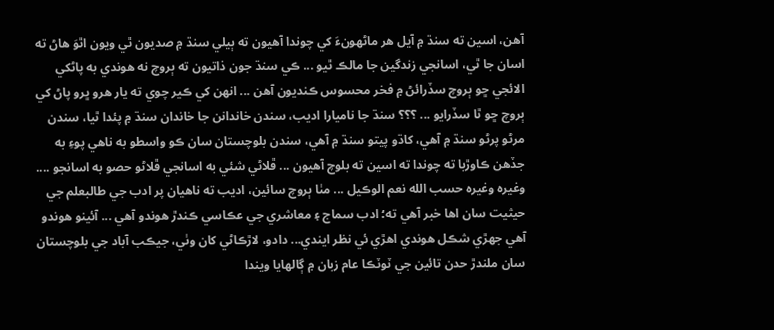آهن، اسين ته سنڌ ۾ آيل هر ماڻهونءَ کي چوندا آهيون ته ٻيلي سنڌ ۾ صديون ٿي ويون اٿوَ هاڻ ته اسان جا ٿي، اسانجي زندگين جا مالڪ ٿيو ... ڪي سنڌ جون ذاتيون ته ٻروچ نه هوندي به پاڻکي الائجي ڇو ٻروچ سڏرائڻ ۾ فخر محسوس ڪنديون آهن ... انهن کي ڪير چوي ته يار هرو ڀرو پاڻ کي ٻروچ ڇو ٿا سڏرايو ... ؟؟؟ سنڌ جا ناميارا اديب، سندن خاندانن جا خاندان سنڌ ۾ پئدا ٿيا، سندن مرڻو پرڻو سنڌ ۾ آهي، کاڌو پيتو سنڌ ۾ آهي، سندن بلوچستان سان ڪو واسطو به ناهي پوءِ به جڏهن ڪاوڙبا ته چوندا ته اسين ته بلوچ آهيون ... ڦلاڻي شئي به اسانجي ڦلاڻو حصو به اسانجو .... وغيره وغيره حسب الله نعم الوڪيل ... مٺا ٻروچ سائين، اديب ته ناهيان پر ادب جي طالبعلم جي حيثيت سان اها خبر آهي ته؛ ادب سماج ۽ معاشري جي عڪاسي ڪندڙ هوندو آهي ... آئينو هوندو آهي جهڙي شڪل هوندي اهڙي ئي نظر ايندي... دادو، لاڙڪاڻي کان وٺي، جيڪب آباد جي بلوچستان سان ملندڙ حدن تائين جي ٽوٽڪا عام زبان ۾ ڳالهايا ويندا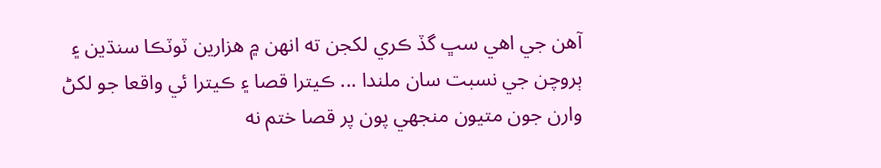آهن جي اهي سڀ گڏ ڪري لکجن ته انهن ۾ هزارين ٽوٽڪا سنڌين ۽ ٻروچن جي نسبت سان ملندا ... ڪيترا قصا ۽ ڪيترا ئي واقعا جو لکڻ وارن جون متيون منجهي پون پر قصا ختم نه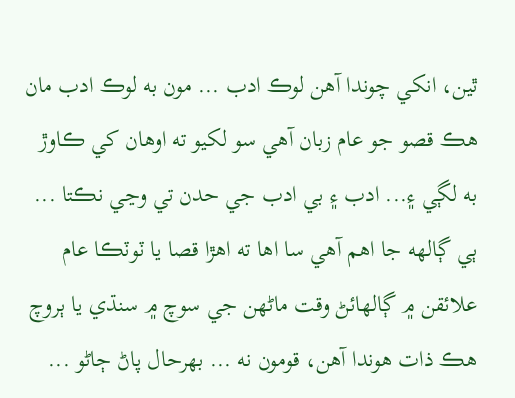ٿين، انکي چوندا آهن لوڪ ادب ... مون به لوڪ ادب مان هڪ قصو جو عام زبان آهي سو لکيو ته اوهان کي ڪاوڙ به لڳي ۽... ادب ۽ بي ادب جي حدن تي وڃي نڪتا ... ٻي ڳالهه جا اهم آهي سا اها ته اهڙا قصا يا ٽوٽڪا عام علائقن ۾ ڳالهائڻ وقت ماڻهن جي سوچ ۾ سنڌي يا ٻروچ هڪ ذات هوندا آهن، قومون نه ... بهرحال پاڻ ڄاڻو ...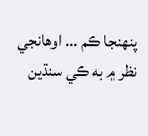پنهنجا ڪم ... اوهانجي نظر ۾ به ڪي سنڌين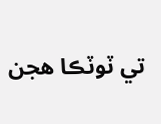تي ٽوٽڪا هجن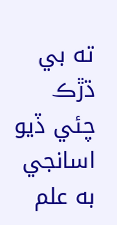ته بي ڌڙڪ چئي ڏيو اسانجي به علم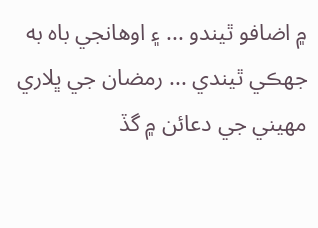۾ اضافو ٿيندو ... ۽ اوهانجي باه به جهڪي ٿيندي ... رمضان جي ڀلاري مهيني جي دعائن ۾ گڏ